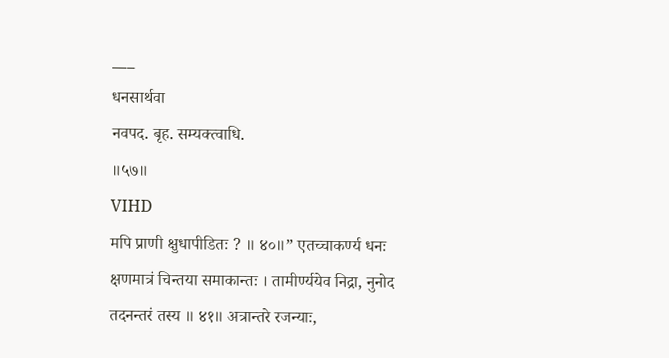___
धनसार्थवा
नवपद. बृह. सम्यक्त्वाधि.
॥५७॥
VIHD
मपि प्राणी क्षुधापीडितः ? ॥ ४०॥” एतच्चाकर्ण्य धनः क्षणमात्रं चिन्तया समाकान्तः । तामीर्ण्ययेव निद्रा, नुनोद तदनन्तरं तस्य ॥ ४१॥ अत्रान्तरे रजन्याः,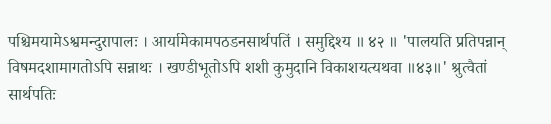पश्चिमयामेऽश्वमन्दुरापालः । आर्यामेकामपठडनसार्थपतिं । समुद्दिश्य ॥ ४२ ॥ 'पालयति प्रतिपन्नान् विषमदशामागतोऽपि सन्नाथः । खण्डीभूतोऽपि शशी कुमुदानि विकाशयत्यथवा ॥४३॥' श्रुत्वैतां सार्थपतिः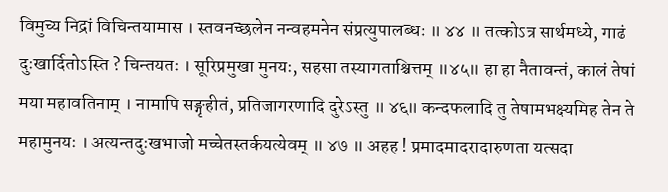विमुच्य निद्रां विचिन्तयामास । स्तवनच्छलेन नन्वहमनेन संप्रत्युपालब्धः ॥ ४४ ॥ तत्कोऽत्र सार्थमध्ये, गाढं दुःखार्दितोऽस्ति ? चिन्तयतः । सूरिप्रमुखा मुनयः, सहसा तस्यागताश्चित्तम् ॥४५॥ हा हा नैतावन्तं, कालं तेषां मया महावतिनाम् । नामापि सङ्गृहीतं, प्रतिजागरणादि दुरेऽस्तु ॥ ४६॥ कन्दफलादि तु तेषामभक्ष्यमिह तेन ते महामुनयः । अत्यन्तदुःखभाजो मच्चेतस्तर्कयत्येवम् ॥ ४७ ॥ अहह ! प्रमादमादरादारुणता यत्सदा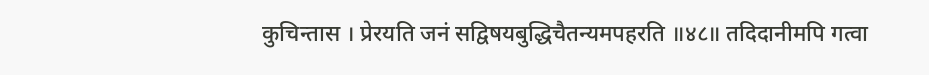कुचिन्तास । प्रेरयति जनं सद्विषयबुद्धिचैतन्यमपहरति ॥४८॥ तदिदानीमपि गत्वा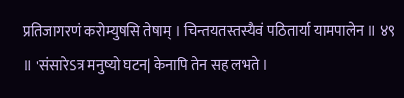प्रतिजागरणं करोम्युषसि तेषाम् । चिन्तयतस्तस्यैवं पठितार्या यामपालेन ॥ ४९ ॥ 'संसारेऽत्र मनुष्यो घटन| केनापि तेन सह लभते ।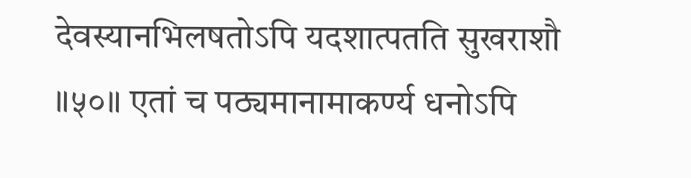देवस्यानभिलषतोऽपि यदशात्पतति सुखराशौ ॥५०॥ एतां च पठ्यमानामाकर्ण्य धनोऽपि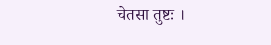चेतसा तुष्टः ।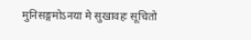मुनिसङ्गमोऽनया मे सुखावहः सूचितो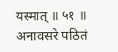यस्मात् ॥ ५१ ॥ अनावसरे पठितं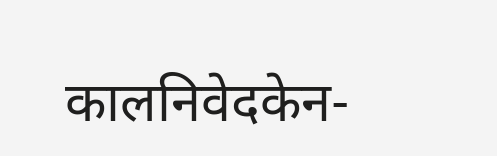कालनिवेदकेन-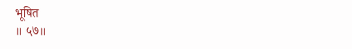भूषित
॥ ५७॥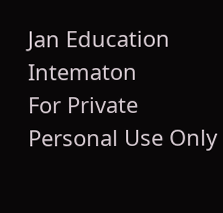Jan Education Intematon
For Private
Personal Use Only